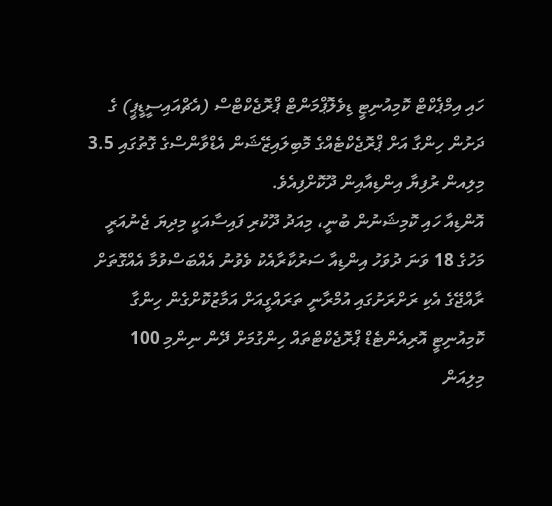ހައި އިމްޕެކްޓް ކޮމިއުނިޓީ ޑިވެލޮޕްމަންޓް ޕްރޮޖެކްޓްސް (އެޗްއައިސީޑީޕީ) ގެ ދަށުން ހިންގާ އަށް ޕްރޮޖެކްޓެއްގެ މޮބިލައިޒޭޝަން އެޑްވާންސްގެ ގޮތުގައި 3.5 މިލިއން ރުފިޔާ އިންޑިއާއިން ދޫކޮށްފިއެވެ.
އޮންޑިއާ ހައި ކޮމިޝަނުން ބުނީ، މިއަދު ދޫކުރި ފައިސާއަކީ މިދިޔަ ޖެނުއަރީ މަހުގެ 18 ވަނަ ދުވަހު އިންޑިއާ ސަރުކާރާއެކު ވެވުނު އެއްބަސްވުމާ އެއްގޮތަށް ރާއްޖޭގެ އެކި ރަށްރަށުގައި އުމްރާނީ ތަރައްގީއަށް އަމާޒުކޮށްގެން ހިންގާ ކޮމިއުނިޓީ އޮރިއެންޓެޑް ޕްރޮޖެކްޓްތައް ހިންގުމަށް ދޭން ނިންމި 100 މިލިއަން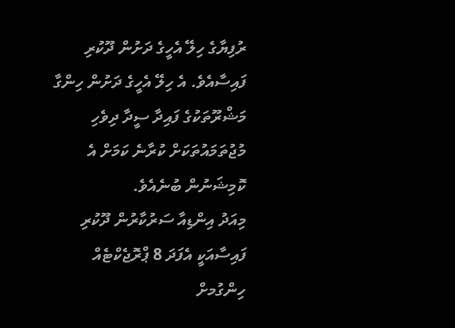ރުފިޔާގެ ހިލޭ އެހީގެ ދަށުން ދޫކުރި ފައިސާއެވެ. އެ ހިލޭ އެހީގެ ދަށުން ހިންގާ މަޝްރޫތަކުގެ ފައިދާ ސީދާ ދިވެހި މުޖުތަމައުތަކަށް ކުރާނެ ކަމަށް އެ ކޮމިޝަނުން ބުނެއެވެ.
މިއަދު އިންޑިއާ ސަރުކާރުން ދޫކުރި ފައިސާއަކީ އެފަދަ 8 ޕްރޮޖެކްޓެއް ހިންގުމށް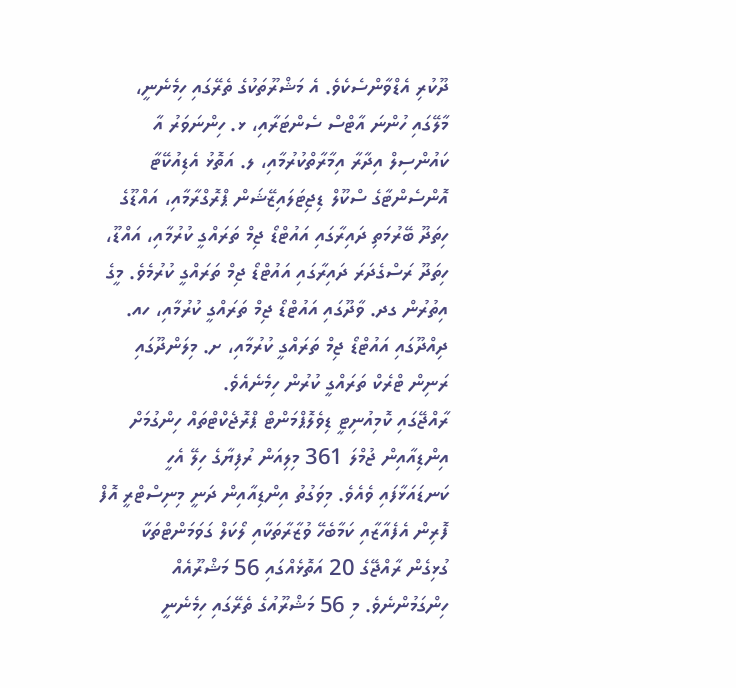ދޫކުރި އެޑްވާންސެކެވެ. އެ މަޝްރޫތަކުގެ ތެރޭގައި ހިމެނެނީ، މާލޭގައި ހުންނަ އާޓްސް ސެންޓަރާއި، ޅ. ހިންނަވަރު އާ ކައުންސިލް އިދާރާ އިމާރާތްކުރުމާއި، ލ. އަތޮޅު އެޑިއުކޭޓާ އޮންސެންޓާގެ ސްކޫލް ޑިޖިޓަލައިޒޭޝަން ޕްރޮގްރާމާއި، އައްޑޫގެ ހިތަދޫ ބޭރުމަތި ދައިރާގައި އައުޓްޑޯ ޖިމް ތަރައްގީ ކުރުމާއި، އައްޑޫ، ހިތަދޫ ރަސްގެދަރަ ދައިރާގައި އައުޓްޑޯ ޖިމް ތަރައްގީ ކުރުމެވެ. މީގެ އިތުރުން ގދ. ވާދޫގައި އައުޓްޑޯ ޖިމް ތަރައްގީ ކުރުމާއި، ހއ. ދިއްދޫގައި އައުޓްޑޯ ޖިމް ތަރައްގީ ކުރުމާއި، ށ. މިލަންދޫގައި ރަނިން ޓްރެކް ތަރައްގީ ކުރުން ހިމެނެއެވެ.
ރާއްޖޭގައި ކޮމިއުނިޓީ ޑިވެލޮޕްމަންޓް ޕްރޮޖެކްޓްތައް ހިންގުމަށް އިންޑިއާއިން ޖުމްލަ 361 މިލިއަން ރުފިޔާގެ ހިލޭ އެހީ ކަނޑައަޅާފައި ވެއެވެ. މިވަގުތު އިންޑިއާއިން ދަނީ މިނިސްޓްރީ އޮފް ފޮރިން އެފެއާޒާއި ކަމާބެހޭ ވުޒާރާތަކާއި ލޯކަލް ގަވަމަންޓްތަކާ ގުޅިގެން ރާއްޖޭގެ 20 އަތޮޅެއްގައި 56 މަޝްރޫއެއް ހިންގަމުންނެވެ. މި 56 މަޝްރޫއުގެ ތެރޭގައި ހިމެނެނީ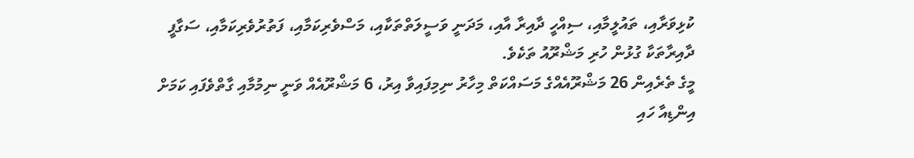ކުޅިވަރާއި، ތައުލީމާއި، ސިއްހީ ދާއިރާ އާއި، މަދަނީ ވަސީލަތްތަކާއި، މަސްވެރިކަމާއި، ފަތުރުވެރިކަމާއި، ސަގާފީ ދާއިރާތަކާ ގުޅުން ހުރި މަޝްރޫއު ތަކެވެ.
މީގެ ތެރެއިން 26 މަޝްރޫއެއްގެ މަސައްކަތް މިހާރު ނިމިފައިވާ އިރު، 6 މަޝްރޫއެއް ވަނީ ނިމުމާއި ގާތްވެފައި ކަމަށް އިންޑިއާ ހައި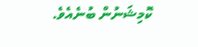ކޮމިޝަނުން ބުނެއެވެ.